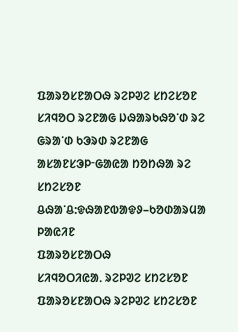ᱯᱟᱨᱚᱥᱱᱟᱛᱷ ᱨᱮᱞᱣᱮ ᱥᱴᱮᱥᱚᱱ
ᱥᱤᱧᱚᱛ ᱨᱮᱱᱟᱜ ᱡᱷᱟᱨᱠᱷᱚᱸᱰ ᱨᱮ ᱜᱨᱟᱸᱰ ᱠᱳᱨᱰ ᱨᱮᱱᱟᱜ ᱟᱥᱟᱱᱥᱳᱞᱼᱜᱟᱭᱟ ᱴᱚᱴᱷᱟ ᱨᱮ ᱥᱴᱮᱥᱚᱱ
ᱪᱷᱟᱸᱪ:ᱫᱷᱟᱱᱵᱟᱫᱽ–ᱠᱚᱰᱟᱨᱢᱟ ᱞᱟᱭᱤᱱ
ᱯᱟᱨᱚᱥᱱᱟᱛᱷ
ᱥᱤᱧᱚᱛᱤᱭᱟᱹ ᱨᱮᱞᱣᱮ ᱥᱴᱮᱥᱚᱱ
ᱯᱟᱨᱚᱥᱱᱟᱛᱷ ᱨᱮᱞᱣᱮ ᱥᱴᱮᱥᱚᱱ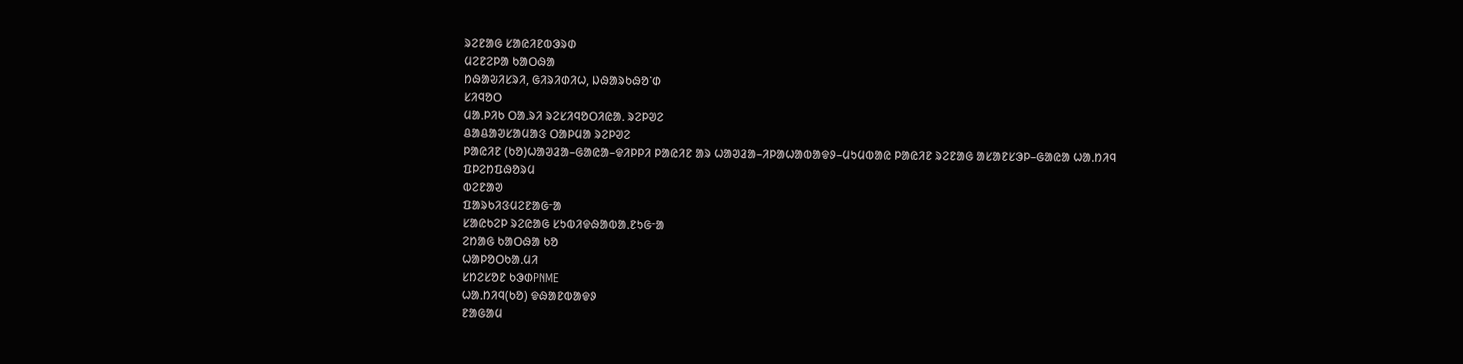ᱨᱮᱱᱟᱜ ᱥᱟᱭᱤᱱᱵᱳᱨᱰ
ᱢᱮᱱᱮᱞᱟ ᱠᱟᱛᱷᱟ
ᱴᱷᱟᱶᱤᱥᱨᱤ, ᱜᱤᱨᱤᱰᱤᱦ, ᱡᱷᱟᱨᱠᱷᱚᱸᱰ
ᱥᱤᱧᱚᱛ
ᱢᱟᱹᱞᱤᱠ ᱛᱟᱹᱨᱤ ᱨᱮᱥᱤᱧᱚᱛᱤᱭᱟᱹ ᱨᱮᱞᱣᱮ
ᱪᱟᱪᱟᱣᱥᱟᱢᱟᱝ ᱛᱟᱞᱢᱟ ᱨᱮᱞᱣᱮ
ᱞᱟᱭᱤᱱ (ᱠᱚ)ᱦᱟᱣᱲᱟ–ᱜᱟᱭᱟ–ᱫᱤᱞᱞᱤ ᱞᱟᱭᱤᱱ ᱟᱨ ᱦᱟᱣᱲᱟ–ᱤᱞᱟᱦᱟᱵᱟᱫᱽ–ᱢᱩᱢᱵᱟᱭ ᱞᱟᱭᱤᱱ ᱨᱮᱱᱟᱜ ᱟᱥᱟᱱᱥᱳᱞ–ᱜᱟᱭᱟ ᱦᱟᱹᱴᱤᱧ
ᱯᱞᱮᱴᱯᱷᱚᱨᱢ
ᱵᱮᱱᱟᱣ
ᱯᱟᱨᱠᱤᱝᱢᱮᱱᱟᱜᱼᱟ
ᱥᱟᱭᱠᱮᱞ ᱨᱮᱭᱟᱜ ᱥᱩᱵᱤᱫᱷᱟᱵᱟᱹᱱᱩᱜᱼᱟ
ᱮᱴᱟᱜ ᱠᱟᱛᱷᱟ ᱠᱚ
ᱦᱟᱞᱚᱛᱠᱟᱹᱢᱤ
ᱥᱴᱮᱥᱚᱱ ᱠᱳᱰPNME
ᱦᱟᱹᱴᱤᱧ(ᱠᱚ) ᱫᱷᱟᱱᱵᱟᱫᱽ
ᱱᱟᱜᱟᱢ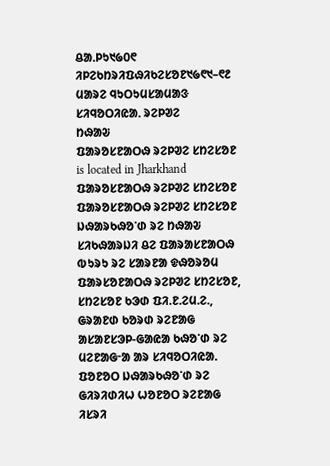ᱪᱟᱹᱞᱩ᱑᱙᱐᱖
ᱤᱞᱮᱠᱴᱨᱤᱯᱷᱤᱠᱮᱥᱚᱱ᱑᱙᱖᱑–᱖᱒
ᱢᱟᱨᱮ ᱧᱩᱛᱩᱢᱥᱟᱢᱟᱝ ᱥᱤᱧᱚᱛᱤᱭᱟᱹ ᱨᱮᱞᱣᱮ
ᱴᱷᱟᱶ
ᱯᱟᱨᱚᱥᱱᱟᱛᱷ ᱨᱮᱞᱣᱮ ᱥᱴᱮᱥᱚᱱ is located in Jharkhand
ᱯᱟᱨᱚᱥᱱᱟᱛᱷ ᱨᱮᱞᱣᱮ ᱥᱴᱮᱥᱚᱱ
ᱯᱟᱨᱚᱥᱱᱟᱛᱷ ᱨᱮᱞᱣᱮ ᱥᱴᱮᱥᱚᱱ
ᱡᱷᱟᱨᱠᱷᱚᱸᱰ ᱨᱮ ᱴᱷᱟᱶ
ᱥᱤᱠᱷᱟᱨᱡᱤ ᱪᱮ ᱯᱟᱨᱟᱥᱱᱟᱛᱷ ᱵᱩᱨᱩ ᱨᱮ ᱥᱟᱨᱱᱟ ᱫᱷᱚᱨᱚᱢ
ᱯᱟᱨᱥᱚᱱᱟᱛᱷ ᱨᱮᱞᱣᱮ ᱥᱴᱮᱥᱚᱱ, ᱥᱴᱮᱥᱚᱱ ᱠᱳᱰ ᱯᱤ.ᱱ.ᱮᱢ.ᱮ., ᱜᱨᱟᱱᱰ ᱠᱚᱨᱰ ᱨᱮᱱᱟᱜ ᱟᱥᱟᱱᱥᱳᱞ-ᱜᱟᱭᱟ ᱠᱷᱚᱸᱰ ᱨᱮ ᱢᱮᱱᱟᱜᱼᱟ ᱟᱨ ᱥᱤᱧᱚᱛᱤᱭᱟᱹ ᱯᱚᱱᱚᱛ ᱡᱷᱟᱨᱠᱷᱚᱸᱰ ᱨᱮ ᱜᱤᱨᱤᱰᱤᱦ ᱦᱚᱱᱚᱛ ᱨᱮᱱᱟᱜ ᱤᱥᱨᱤ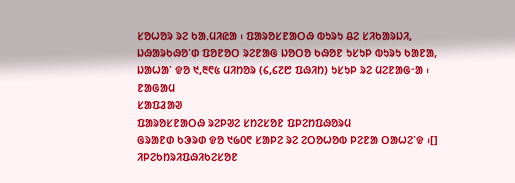ᱥᱚᱦᱚᱨ ᱨᱮ ᱠᱟᱹᱢᱤᱭᱟ ᱾ ᱯᱟᱨᱚᱥᱱᱟᱛᱷ ᱵᱩᱨᱩ ᱪᱮ ᱥᱤᱠᱟᱨᱡᱤ, ᱡᱷᱟᱨᱠᱷᱚᱸᱰ ᱯᱚᱱᱚᱛ ᱨᱮᱱᱟᱜ ᱡᱚᱛᱚ ᱠᱷᱚᱱ ᱩᱥᱩᱞ ᱵᱩᱨᱩ ᱠᱟᱱᱟ, ᱡᱟᱦᱟᱸ ᱫᱚ ᱑,᱓᱖᱕ ᱢᱤᱴᱚᱨ (᱔,᱔᱗᱘ ᱯᱷᱤᱴ) ᱩᱥᱩᱞ ᱨᱮ ᱢᱮᱱᱟᱜᱼᱟ ᱾
ᱱᱟᱜᱟᱢ
ᱥᱟᱯᱲᱟᱣ
ᱯᱟᱨᱚᱥᱱᱟᱛᱷ ᱨᱮᱞᱣᱮ ᱥᱴᱮᱥᱚᱱ ᱯᱞᱮᱴᱯᱷᱚᱨᱢ
ᱜᱨᱟᱱᱰ ᱠᱳᱨᱰ ᱫᱚ ᱑᱙᱐᱖ ᱥᱟᱞᱮ ᱨᱮ ᱮᱛᱚᱦᱚᱵ ᱞᱮᱱᱟ ᱛᱟᱦᱮᱸᱫ ᱾[]
ᱤᱞᱮᱠᱴᱨᱤᱯᱷᱤᱠᱮᱥᱚᱱ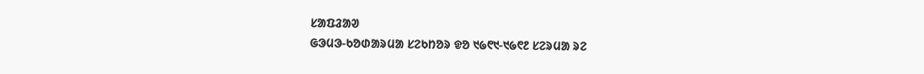ᱥᱟᱯᱲᱟᱣ
ᱜᱳᱢᱳ-ᱠᱚᱰᱟᱨᱢᱟ ᱥᱮᱠᱴᱚᱨ ᱫᱚ ᱑᱙᱖᱑-᱑᱙᱖᱒ ᱥᱮᱨᱢᱟ ᱨᱮ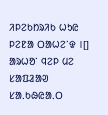ᱤᱞᱮᱠᱴᱨᱤᱠ ᱦᱩᱭ ᱞᱮᱱᱟ ᱛᱟᱦᱮᱸᱫ ।[]
ᱟᱨᱦᱚᱸ ᱧᱮᱞ ᱢᱮ
ᱥᱟᱯᱲᱟᱣ
ᱥᱟᱹᱠᱷᱭᱟᱹᱛ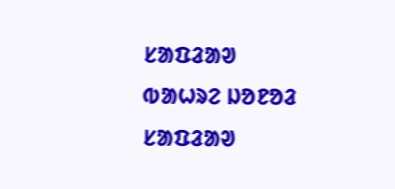ᱥᱟᱯᱲᱟᱣ
ᱵᱟᱦᱨᱮ ᱡᱚᱱᱚᱲ
ᱥᱟᱯᱲᱟᱣ